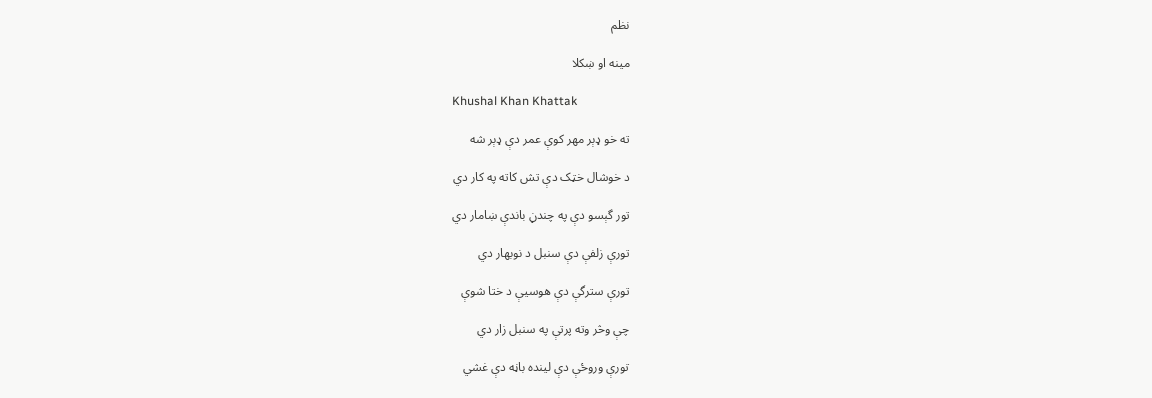نظم

مينه او ښکلا

Khushal Khan Khattak

ته خو ډېر مهر کوې عمر دې ډېر شه

د خوشال خټک دې تش کاته په کار دي

تور گېسو دې په چندڼ باندې ښامار دي

تورې زلفې دې سنبل د نوبهار دي

تورې سترگې دې هوسيې د ختا شوې

چې وڅر وته پرتې په سنبل زار دي

تورې وروځې دې لينده باڼه دې غشي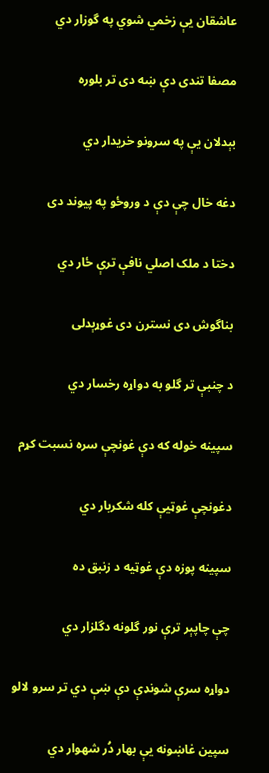عاشقان يې زخمي شوي په گوزار دي

مصفا تندی دې ښه دی تر بلوره

بېدلان يې په سرونو خريدار دي

دغه خال چې دې د وروځو په پيوند دی

دختا د ملک اصلي نافې ترې ځار دي

بناگوش دی نسترن دی غوړېدلی

د چنبې تر گلو به دواړه رخسار دي

سپينه خوله که دې غونچې سره نسبت کړم

دغونچې غوټيې کله شکربار دي

سپينه پوزه دې غوټيه د زنبق ده

چې چاپېر ترې نور گلونه دگلزار دي

دواړه سرې شونډې دې ښې دي تر سرو لالو

سپين غاښونه يې بهار دُر شهوار دي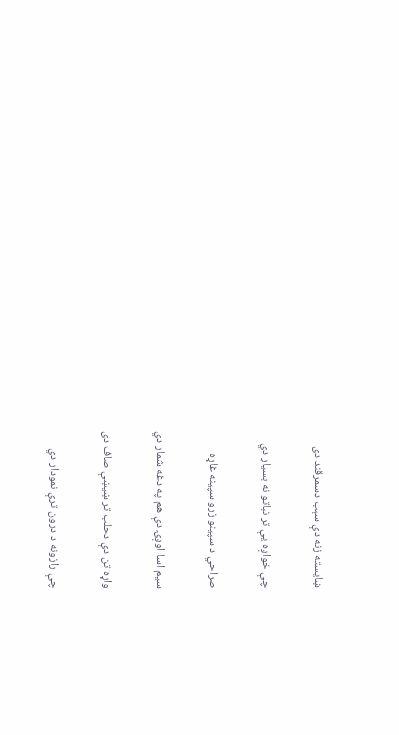ښايسته زنه دې سېب دسمرقند دی

چې خواږه يې تر نباتو نه بسيار دي

صراحي د سپينو زرو سپينه غاړه

سيم اسا اوږۍ دې هم په دغه شمار دي

واړه تن دې دحلب تر ښيښې صاف دی

چې رازونه د درون ترې نمودار دي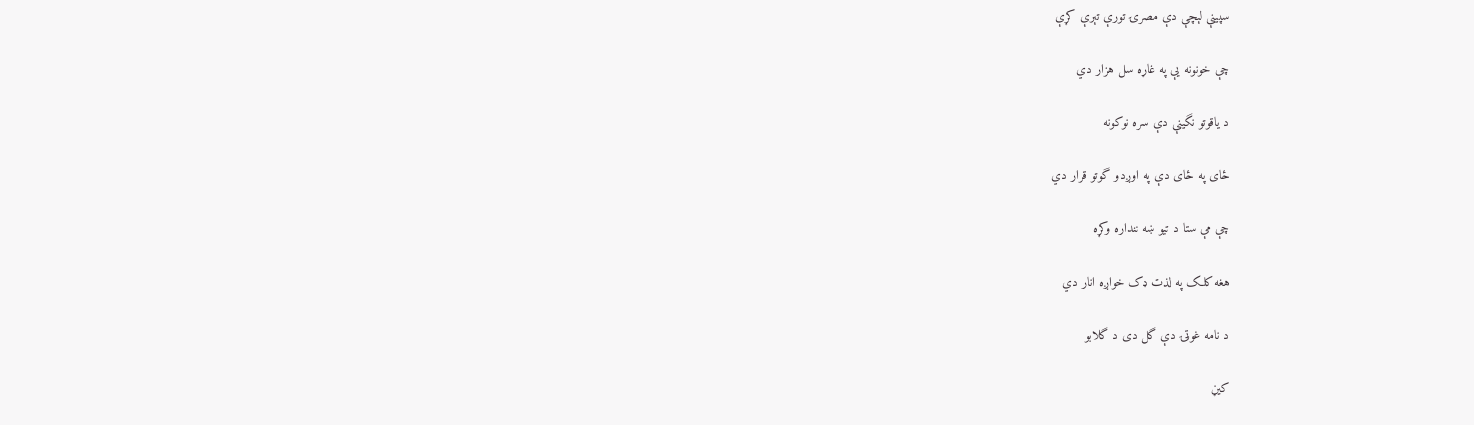سپينې لېچې دې مصرۍ تورې تېرې کړې

چې خونونه يې په غاړه سل هزار دي

د ياقوتو نگينې دې سره نوکونه

ځای په ځای دې په اوږدو گوتو قرار دي

چې مې ستا د تيو ښه ننداره وکړه

هغه کلک په لذت ډک خواږه انار دي

د نامه غوټۍ دې گل دی د گلابو

کيڼ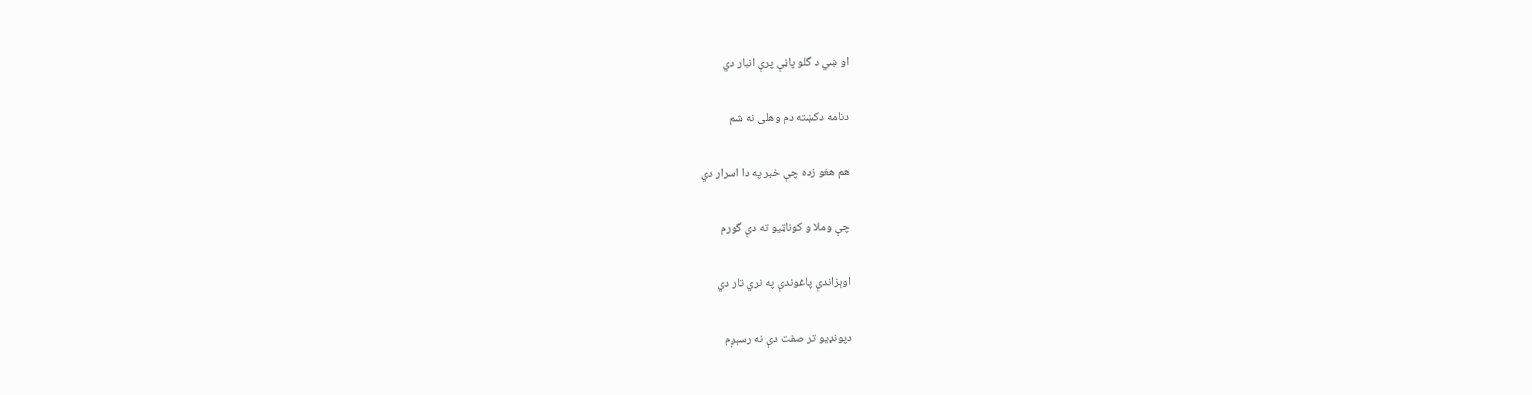او ښي د گلو پاڼې پرې انبار دي

دنامه دکښته دم وهلی نه شم

هم هغو زده چې خبر په دا اسرار دي

چې وملا و کوناټيو ته دې گورم

اوېزاندې پاغوندې په نري تار دي

دپونډيو تر صفت دې نه رسېږم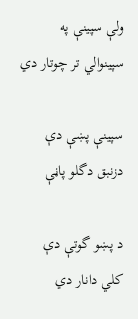ولې سپينې په سپينوالي تر چوتار دي

سپينې پښې دې دزنبق دگلو پاڼې

د پښو گوتې دې کلي دانار دي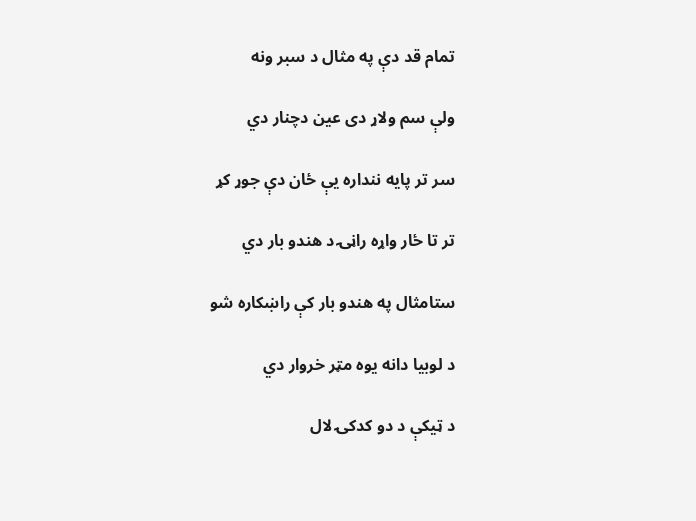تمام قد دې په مثال د سبر ونه

ولې سم ولاړ دی عين دچنار دي

سر تر پايه ننداره يې ځان دې جوړ کړ

تر تا ځار واړه راڼۍ د هندو بار دي

ستامثال په هندو بار کې راښکاره شو

د لوبيا دانه يوه مټر خروار دي

د ټيکې د دو کدکۍ لال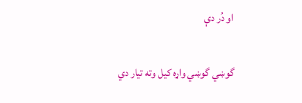او دُر دې

گوښي گوښي واړه کيل وته تيار دي